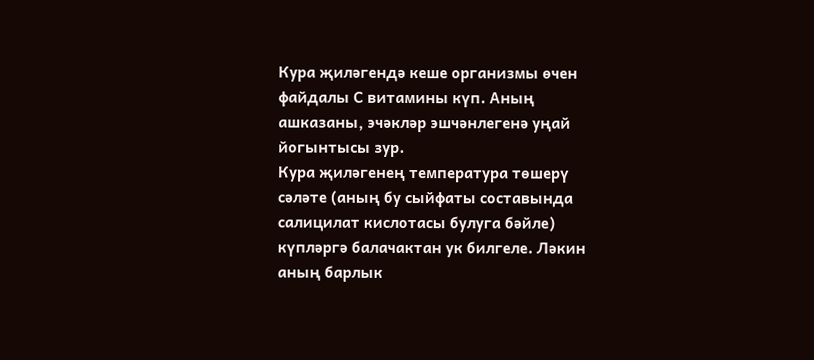Кура җиләгендә кеше организмы өчен файдалы С витамины күп. Аның ашказаны, эчәкләр эшчәнлегенә уңай йогынтысы зур.
Кура җиләгенең температура төшерү сәләте (аның бу сыйфаты составында салицилат кислотасы булуга бәйле) күпләргә балачактан ук билгеле. Ләкин аның барлык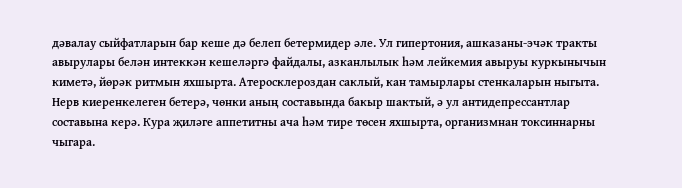дәвалау сыйфатларын бар кеше дә белеп бетермидер әле. Ул гипертония, ашказаны-эчәк тракты авырулары белән интеккән кешеләргә файдалы, азканлылык һәм лейкемия авыруы куркынычын киметә, йөрәк ритмын яхшырта. Атеросклероздан саклый, кан тамырлары стенкаларын ныгыта. Нерв киеренкелеген бетерә, чөнки аның составында бакыр шактый, ә ул антидепрессантлар составына керә. Кура җиләге аппетитны ача һәм тире төсен яхшырта, организмнан токсиннарны чыгара.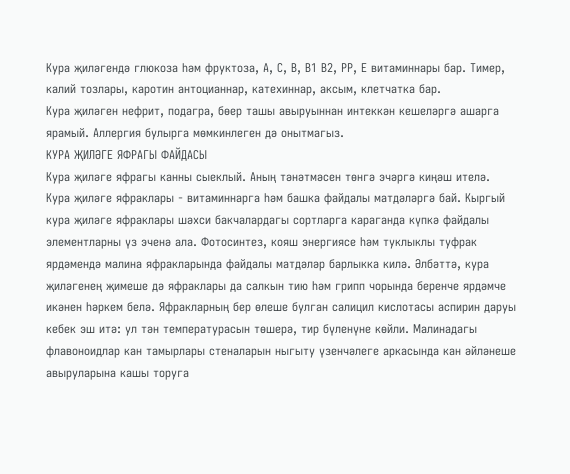Кура җиләгендә глюкоза һәм фруктоза, А, С, В, В1 В2, РР, Е витаминнары бар. Тимер, калий тозлары, каротин антоцианнар, катехиннар, аксым, клетчатка бар.
Кура җиләген нефрит, подагра, бөер ташы авыруыннан интеккән кешеләргә ашарга ярамый. Аллергия булырга мөмкинлеген дә онытмагыз.
КУРА ҖИЛӘГЕ ЯФРАГЫ ФАЙДАСЫ
Кура җиләге яфрагы канны сыеклый. Аның тәнәтмәсен төнгә эчәргә киңәш ителә.
Кура җиләге яфраклары - витаминнарга һәм башка файдалы матдәләргә бай. Кыргый кура җиләге яфраклары шәхси бакчалардагы сортларга караганда күпкә файдалы элементларны үз эченә ала. Фотосинтез, кояш энергиясе һәм туклыклы туфрак ярдәмендә малина яфракларында файдалы матдәләр барлыкка килә. Әлбәттә, кура җиләгенең җимеше дә яфраклары да салкын тию һәм грипп чорында беренче ярдәмче икәнен һәркем белә. Яфракларның бер өлеше булган салицил кислотасы аспирин даруы кебек эш итә: ул тән температурасын төшерә, тир бүленүне көйли. Малинадагы флавоноидлар кан тамырлары стеналарын ныгыту үзенчәлеге аркасында кан әйләнеше авыруларына кашы торуга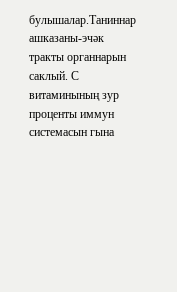булышалар.Таниннар ашказаны-эчәк тракты органнарын саклый. С витаминының зур проценты иммун системасын гына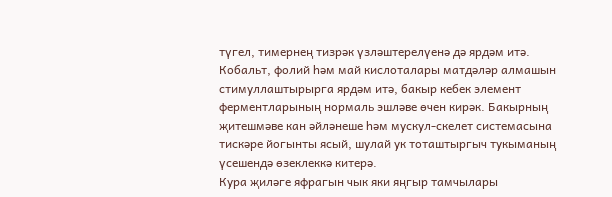түгел, тимернең тизрәк үзләштерелүенә дә ярдәм итә. Кобальт, фолий һәм май кислоталары матдәләр алмашын стимуллаштырырга ярдәм итә, бакыр кебек элемент ферментларының нормаль эшләве өчен кирәк. Бакырның җитешмәве кан әйләнеше һәм мускул-скелет системасына тискәре йогынты ясый, шулай ук тоташтыргыч тукыманың үсешендә өзеклеккә китерә.
Кура җиләге яфрагын чык яки яңгыр тамчылары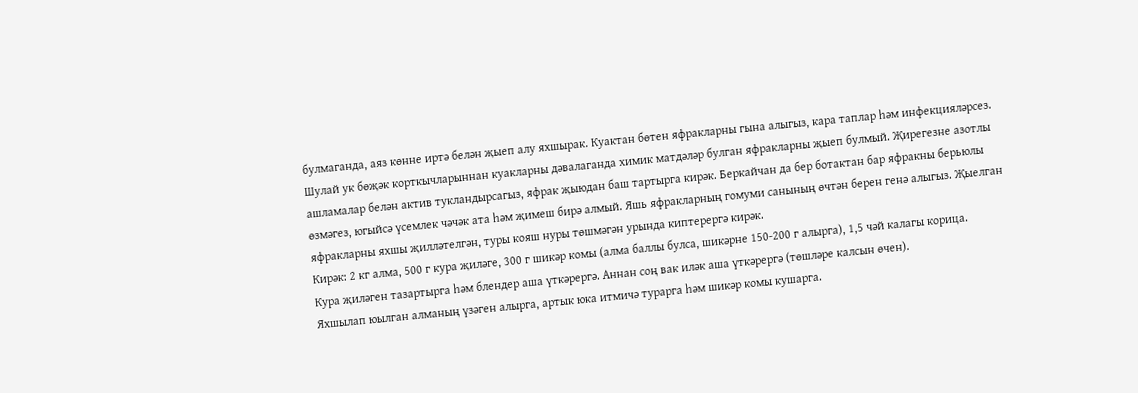булмаганда, аяз көнне иртә белән җыеп алу яхшырак. Куактан бөтен яфракларны гына алыгыз, кара таплар һәм инфекцияләрсез. Шулай ук бөҗәк корткычларыннан куакларны дәвалаганда химик матдәләр булган яфракларны җыеп булмый. Җирегезне азотлы ашламалар белән актив тукландырсагыз, яфрак җыюдан баш тартырга кирәк. Беркайчан да бер ботактан бар яфракны берьюлы өзмәгез, югыйсә үсемлек чәчәк ата һәм җимеш бирә алмый. Яшь яфракларның гомуми санының өчтән берен генә алыгыз. Җыелган яфракларны яхшы җилләтелгән, туры кояш нуры төшмәгән урында киптерергә кирәк.
Кирәк: 2 кг алма, 500 г кура җиләге, 300 г шикәр комы (алма баллы булса, шикәрне 150-200 г алырга), 1,5 чәй калагы корица.
Кура җиләген тазартырга һәм блендер аша үткәрергә. Аннан соң вак иләк аша үткәрергә (төшләре калсын өчен).
Яхшылап юылган алманың үзәген алырга, артык юка итмичә турарга һәм шикәр комы кушарга.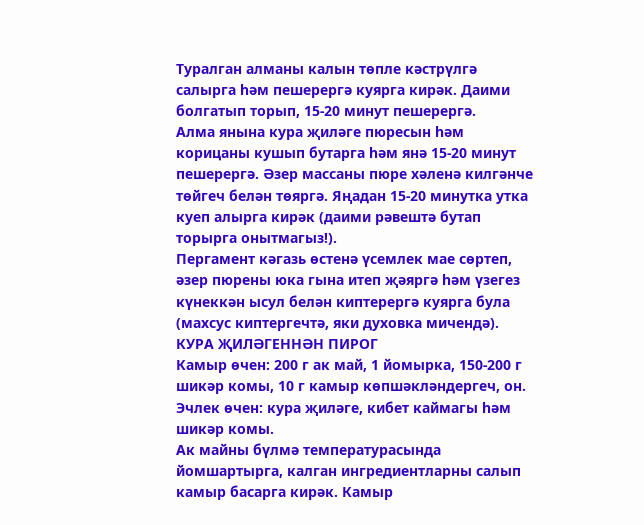Туралган алманы калын төпле кәстрүлгә салырга һәм пешерергә куярга кирәк. Даими болгатып торып, 15-20 минут пешерергә.
Алма янына кура җиләге пюресын һәм корицаны кушып бутарга һәм янә 15-20 минут пешерергә. Әзер массаны пюре хәленә килгәнче төйгеч белән төяргә. Яңадан 15-20 минутка утка куеп алырга кирәк (даими рәвештә бутап торырга онытмагыз!).
Пергамент кәгазь өстенә үсемлек мае сөртеп, әзер пюрены юка гына итеп җәяргә һәм үзегез күнеккән ысул белән киптерергә куярга була (махсус киптергечтә, яки духовка мичендә).
КУРА ҖИЛӘГЕННӘН ПИРОГ
Камыр өчен: 200 г ак май, 1 йомырка, 150-200 г шикәр комы, 10 г камыр көпшәкләндергеч, он.
Эчлек өчен: кура җиләге, кибет каймагы һәм шикәр комы.
Ак майны бүлмә температурасында йомшартырга, калган ингредиентларны салып камыр басарга кирәк. Камыр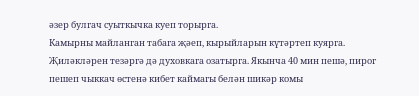әзер булгач суыткычка куеп торырга.
Камырны майланган табага җәеп, кырыйларын күтәртеп куярга. Җиләкләрен тезәргә дә духовкага озатырга. Якынча 40 мин пешә, пирог пешеп чыккач өстенә кибет каймагы белән шикәр комы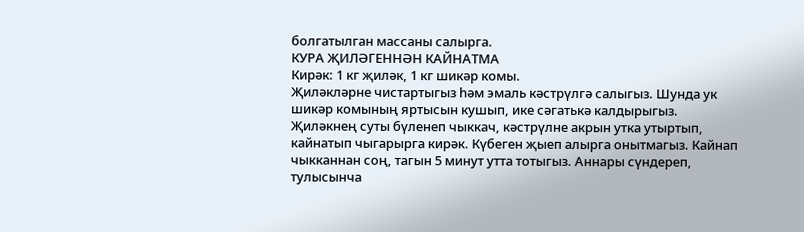болгатылган массаны салырга.
КУРА ҖИЛӘГЕННӘН КАЙНАТМА
Кирәк: 1 кг җиләк, 1 кг шикәр комы.
Җиләкләрне чистартыгыз һәм эмаль кәстрүлгә салыгыз. Шунда ук шикәр комының яртысын кушып, ике сәгатькә калдырыгыз. Җиләкнең суты бүленеп чыккач, кәстрүлне акрын утка утыртып, кайнатып чыгарырга кирәк. Күбеген җыеп алырга онытмагыз. Кайнап чыкканнан соң, тагын 5 минут утта тотыгыз. Аннары сүндереп, тулысынча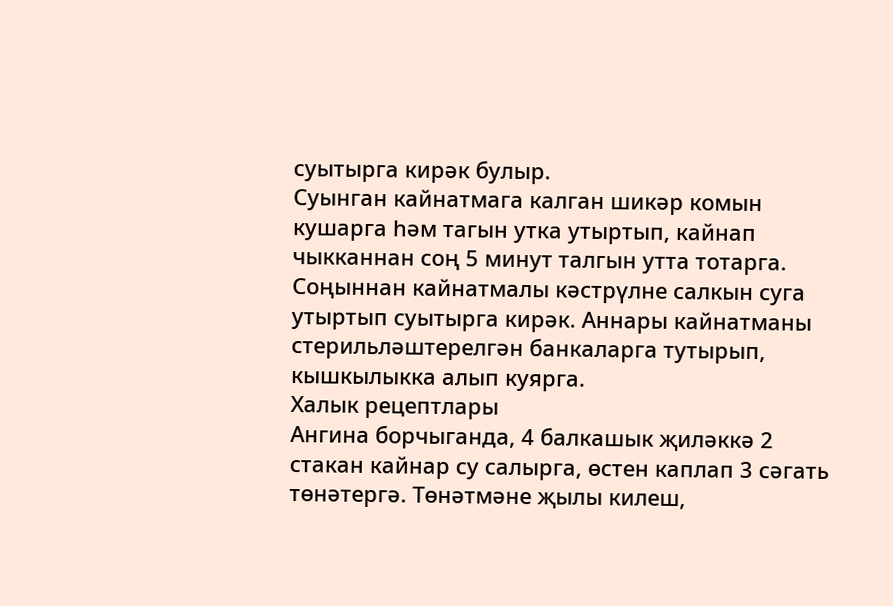суытырга кирәк булыр.
Суынган кайнатмага калган шикәр комын кушарга һәм тагын утка утыртып, кайнап чыкканнан соң 5 минут талгын утта тотарга. Соңыннан кайнатмалы кәстрүлне салкын суга утыртып суытырга кирәк. Аннары кайнатманы стерильләштерелгән банкаларга тутырып, кышкылыкка алып куярга.
Халык рецептлары
Ангина борчыганда, 4 балкашык җиләккә 2 стакан кайнар су салырга, өстен каплап 3 сәгать төнәтергә. Төнәтмәне җылы килеш,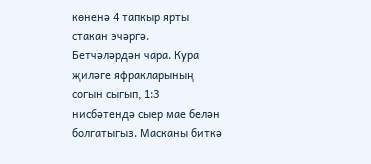көненә 4 тапкыр ярты стакан эчәргә.
Бетчәләрдән чара. Кура җиләге яфракларының согын сыгып, 1:3 нисбәтендә сыер мае белән болгатыгыз. Масканы биткә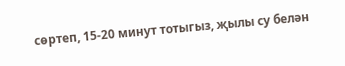сөртеп, 15-20 минут тотыгыз, җылы су белән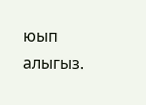юып алыгыз.